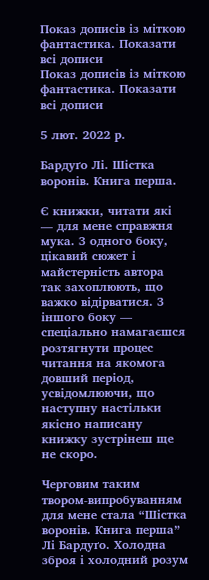Показ дописів із міткою фантастика. Показати всі дописи
Показ дописів із міткою фантастика. Показати всі дописи

5 лют. 2022 р.

Бардуґо Лі. Шістка воронів. Книга перша.

Є книжки, читати які — для мене справжня мука. З одного боку, цікавий сюжет і майстерність автора так захоплюють, що важко відірватися. З іншого боку — спеціально намагаєшся розтягнути процес читання на якомога довший період, усвідомлюючи, що наступну настільки якісно написану книжку зустрінеш ще не скоро.

Черговим таким твором-випробуванням для мене стала “Шістка воронів. Книга перша” Лі Бардуґо. Холодна зброя і холодний розум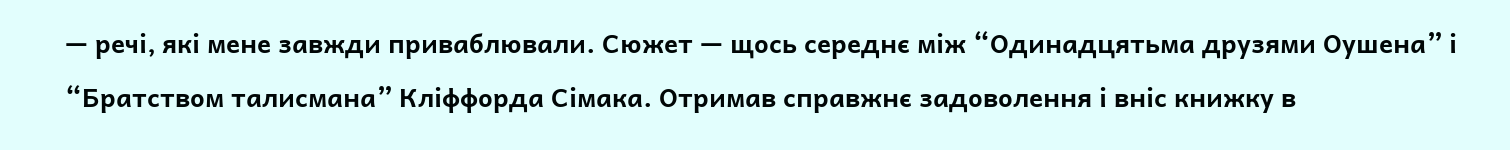— речі, які мене завжди приваблювали. Сюжет — щось середнє між “Одинадцятьма друзями Оушена” і “Братством талисмана” Кліффорда Сімака. Отримав справжнє задоволення і вніс книжку в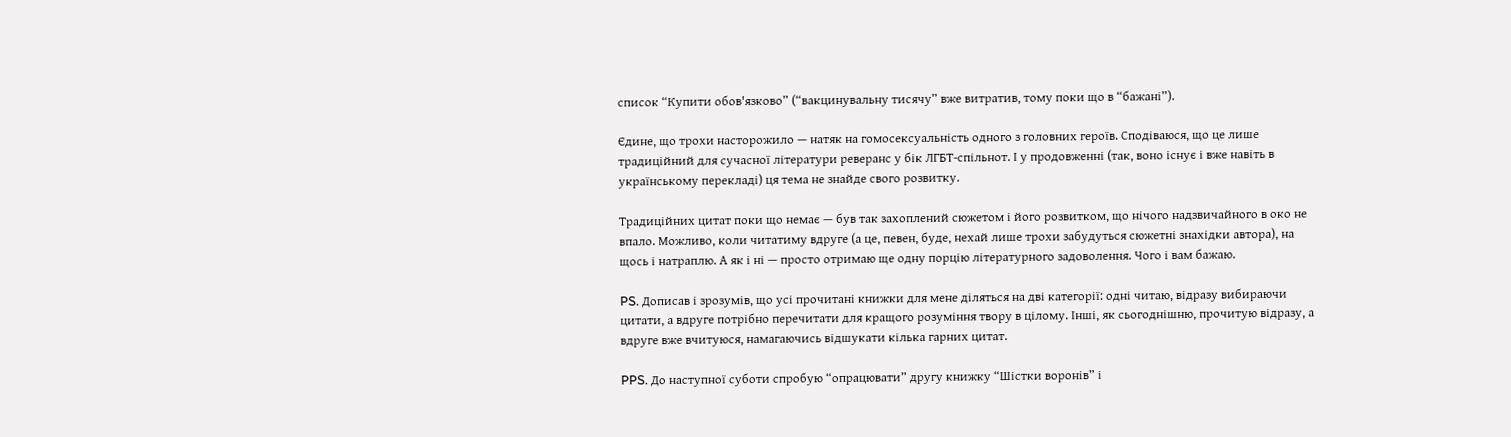список “Купити обов'язково” (“вакцинувальну тисячу” вже витратив, тому поки що в “бажані”).

Єдине, що трохи насторожило — натяк на гомосексуальність одного з головних героїв. Сподіваюся, що це лише традиційний для сучасної літератури реверанс у бік ЛГБТ-спільнот. І у продовженні (так, воно існує і вже навіть в українському перекладі) ця тема не знайде свого розвитку.

Традиційних цитат поки що немає — був так захоплений сюжетом і його розвитком, що нічого надзвичайного в око не впало. Можливо, коли читатиму вдруге (а це, певен, буде, нехай лише трохи забудуться сюжетні знахідки автора), на щось і натраплю. А як і ні — просто отримаю ще одну порцію літературного задоволення. Чого і вам бажаю.

PS. Дописав і зрозумів, що усі прочитані книжки для мене діляться на дві категорії: одні читаю, відразу вибираючи цитати, а вдруге потрібно перечитати для кращого розуміння твору в цілому. Інші, як сьогоднішню, прочитую відразу, а вдруге вже вчитуюся, намагаючись відшукати кілька гарних цитат.

PPS. До наступної суботи спробую “опрацювати” другу книжку “Шістки воронів” і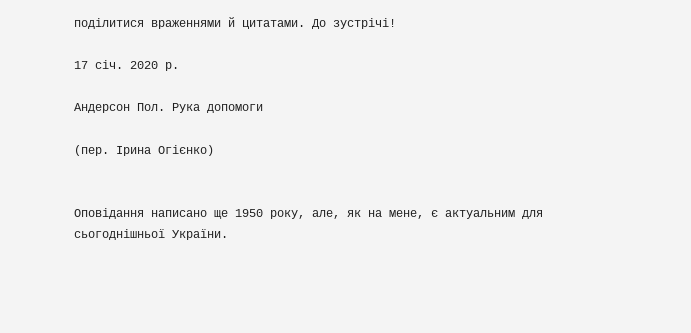поділитися враженнями й цитатами. До зустрічі!

17 січ. 2020 р.

Андерсон Пол. Рука допомоги

(пер. Ірина Огієнко)


Оповідання написано ще 1950 року, але, як на мене, є актуальним для сьогоднішньої України.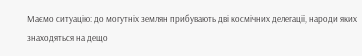Маємо ситуацію: до могутніх землян прибувають дві космічних делегації, народи яких знаходяться на дещо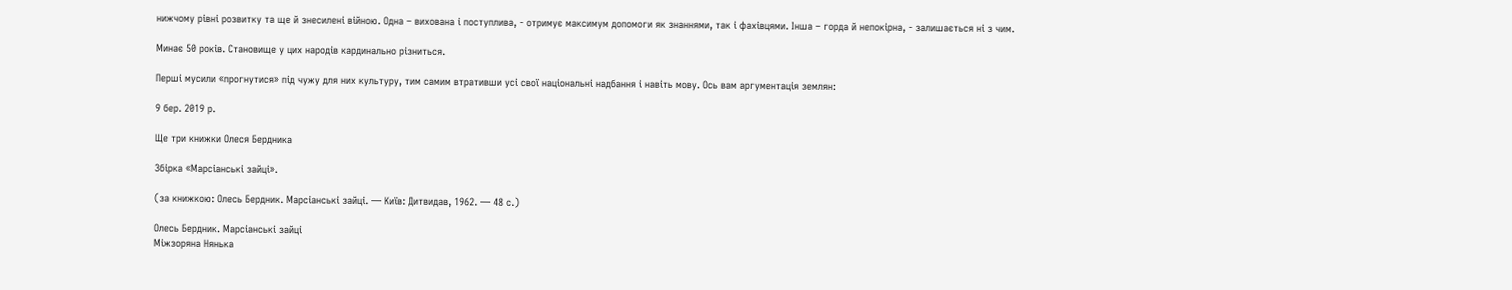нижчому рівні розвитку та ще й знесилені війною. Одна – вихована і поступлива, - отримує максимум допомоги як знаннями, так і фахівцями. Інша – горда й непокірна, - залишається ні з чим.

Минає 50 років. Становище у цих народів кардинально різниться.

Перші мусили «прогнутися» під чужу для них культуру, тим самим втративши усі свої національні надбання і навіть мову. Ось вам аргументація землян:

9 бер. 2019 р.

Ще три книжки Олеся Бердника

Збірка «Марсіанські зайці».

(за книжкою: Олесь Бердник. Марсіанські зайці. — Київ: Дитвидав, 1962. — 48 с.)

Олесь Бердник. Марсіанські зайці
Міжзоряна Нянька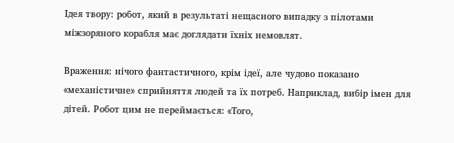Ідея твору: робот, який в результаті нещасного випадку з пілотами міжзоряного корабля має доглядати їхніх немовлят.

Враження: нічого фантастичного, крім ідеї, але чудово показано «механістичне» сприйняття людей та їх потреб. Наприклад, вибір імен для дітей. Робот цим не переймається: «Того,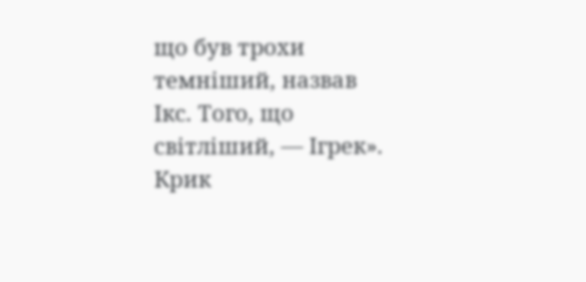що був трохи темніший, назвав Ікс. Того, що світліший, — Ігрек». Крик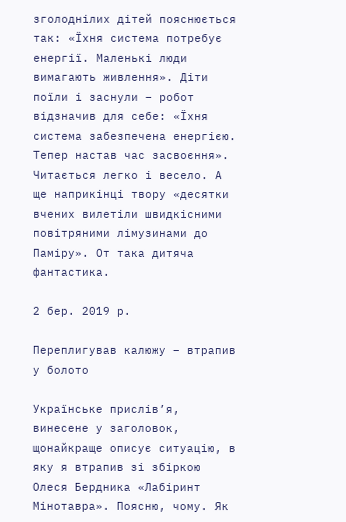зголоднілих дітей пояснюється так: «Їхня система потребує енергії. Маленькі люди вимагають живлення». Діти поїли і заснули – робот відзначив для себе: «Їхня система забезпечена енергією. Тепер настав час засвоєння». Читається легко і весело. А ще наприкінці твору «десятки вчених вилетіли швидкісними повітряними лімузинами до Паміру». От така дитяча фантастика.

2 бер. 2019 р.

Переплигував калюжу – втрапив у болото

Українське прислів’я, винесене у заголовок, щонайкраще описує ситуацію, в яку я втрапив зі збіркою Олеся Бердника «Лабіринт Мінотавра». Поясню, чому. Як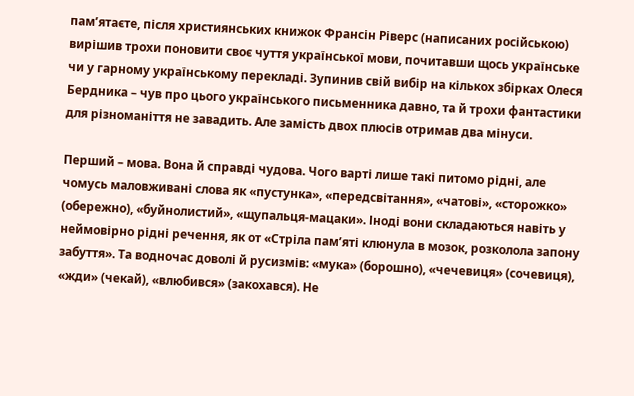пам’ятаєте, після християнських книжок Франсін Ріверс (написаних російською) вирішив трохи поновити своє чуття української мови, почитавши щось українське чи у гарному українському перекладі. Зупинив свій вибір на кількох збірках Олеся Бердника – чув про цього українського письменника давно, та й трохи фантастики для різноманіття не завадить. Але замість двох плюсів отримав два мінуси.

Перший – мова. Вона й справді чудова. Чого варті лише такі питомо рідні, але чомусь маловживані слова як «пустунка», «передсвітання», «чатові», «сторожко» (обережно), «буйнолистий», «щупальця-мацаки». Іноді вони складаються навіть у неймовірно рідні речення, як от «Стріла пам’яті клюнула в мозок, розколола запону забуття». Та водночас доволі й русизмів: «мука» (борошно), «чечевиця» (сочевиця), «жди» (чекай), «влюбився» (закохався). Не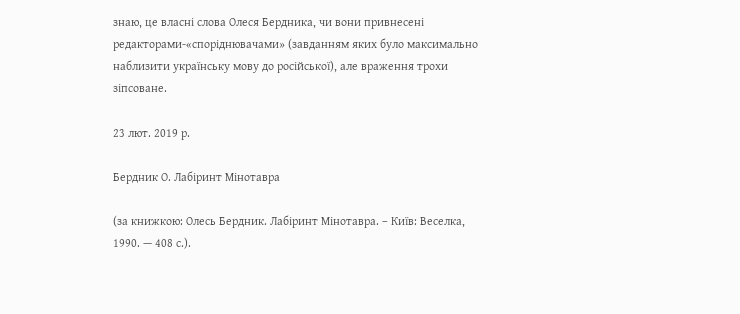знаю, це власні слова Олеся Бердника, чи вони привнесені редакторами-«споріднювачами» (завданням яких було максимально наблизити українську мову до російської), але враження трохи зіпсоване.

23 лют. 2019 р.

Бердник О. Лабіринт Мінотавра

(за книжкою: Олесь Бердник. Лабіринт Мінотавра. – Київ: Веселка, 1990. — 408 с.).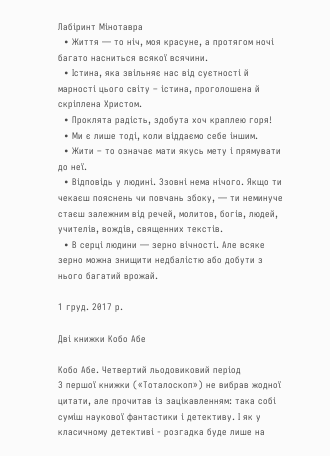Лабіринт Мінотавра
  • Життя — то ніч, моя красуне, а протягом ночі багато насниться всякої всячини.
  • Істина, яка звільняє нас від суєтності й марності цього світу – істина, проголошена й скріплена Христом.
  • Проклята радість, здобута хоч краплею горя!
  • Ми є лише тоді, коли віддаємо себе іншим.
  • Жити – то означає мати якусь мету і прямувати до неї.
  • Відповідь у людині. Ззовні нема нічого. Якщо ти чекаєш пояснень чи повчань збоку, — ти неминуче стаєш залежним від речей, молитов, богів, людей, учителів, вождів, священних текстів.
  • В серці людини — зерно вічності. Але всяке зерно можна знищити недбалістю або добути з нього багатий врожай.

1 груд. 2017 р.

Дві книжки Кобо Абе

Кобо Абе. Четвертий льодовиковий період
З першої книжки («Тоталоскоп») не вибрав жодної цитати, але прочитав із зацікавленням: така собі суміш наукової фантастики і детективу. І як у класичному детективі - розгадка буде лише на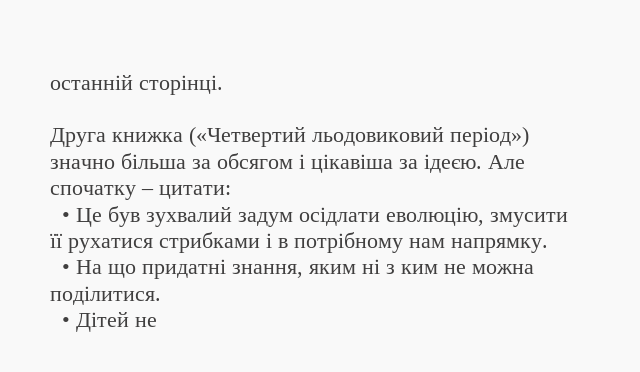останній сторінці.

Друга книжка («Четвертий льодовиковий період») значно більша за обсягом і цікавіша за ідеєю. Але спочатку – цитати:
  • Це був зухвалий задум осідлати еволюцію, змусити її рухатися стрибками і в потрібному нам напрямку.
  • На що придатні знання, яким ні з ким не можна поділитися.
  • Дітей не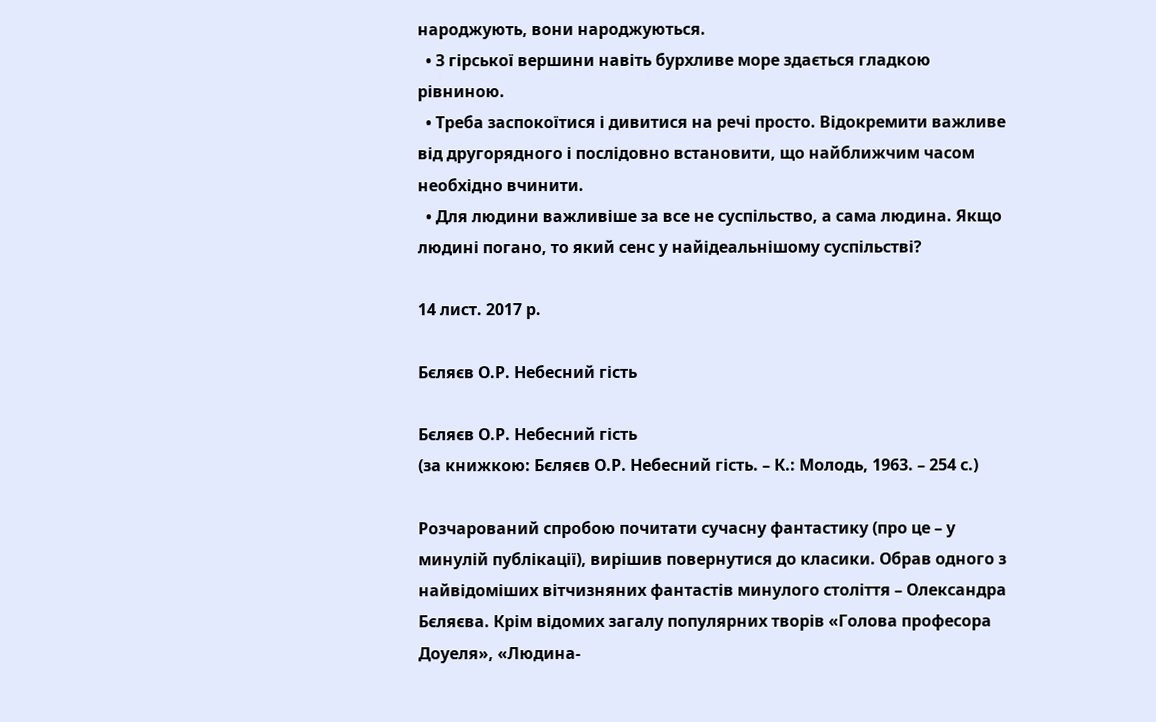народжують, вони народжуються.
  • З гірської вершини навіть бурхливе море здається гладкою рівниною.
  • Треба заспокоїтися і дивитися на речі просто. Відокремити важливе від другорядного і послідовно встановити, що найближчим часом необхідно вчинити.
  • Для людини важливіше за все не суспільство, а сама людина. Якщо людині погано, то який сенс у найідеальнішому суспільстві?

14 лист. 2017 р.

Бєляєв О.Р. Небесний гість

Бєляєв О.Р. Небесний гість
(за книжкою: Бєляєв О.Р. Небесний гість. – К.: Молодь, 1963. – 254 с.)

Розчарований спробою почитати сучасну фантастику (про це – у минулій публікації), вирішив повернутися до класики. Обрав одного з найвідоміших вітчизняних фантастів минулого століття – Олександра Бєляєва. Крім відомих загалу популярних творів «Голова професора Доуеля», «Людина-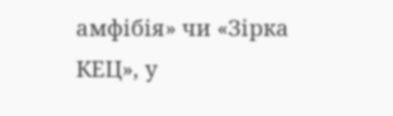амфібія» чи «Зірка КЕЦ», у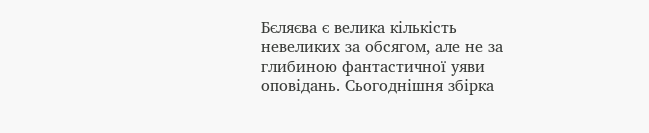Бєляєва є велика кількість невеликих за обсягом, але не за глибиною фантастичної уяви оповідань. Сьогоднішня збірка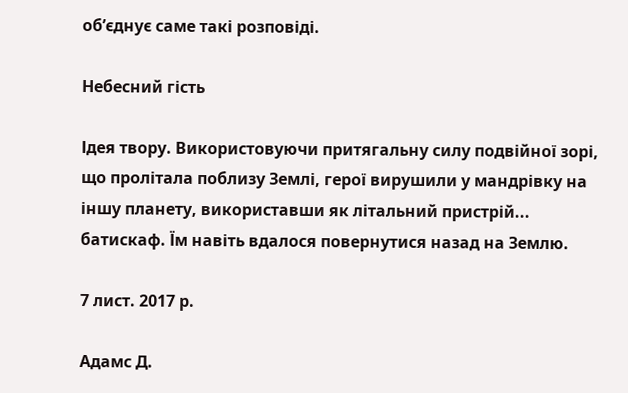об’єднує саме такі розповіді.

Небесний гість

Ідея твору. Використовуючи притягальну силу подвійної зорі, що пролітала поблизу Землі, герої вирушили у мандрівку на іншу планету, використавши як літальний пристрій... батискаф. Їм навіть вдалося повернутися назад на Землю.

7 лист. 2017 р.

Адамс Д.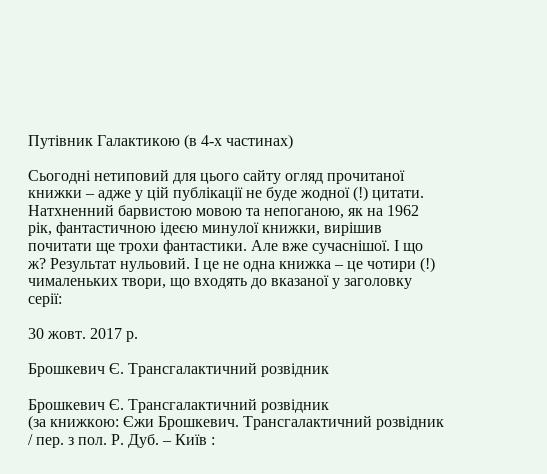Путівник Галактикою (в 4-х частинах)

Сьогодні нетиповий для цього сайту огляд прочитаної книжки – адже у цій публікації не буде жодної (!) цитати. Натхненний барвистою мовою та непоганою, як на 1962 рік, фантастичною ідеєю минулої книжки, вирішив почитати ще трохи фантастики. Але вже сучаснішої. І що ж? Результат нульовий. І це не одна книжка – це чотири (!) чималеньких твори, що входять до вказаної у заголовку серії:

30 жовт. 2017 р.

Брошкевич Є. Трансгалактичний розвідник

Брошкевич Є. Трансгалактичний розвідник
(за книжкою: Єжи Брошкевич. Трансгалактичний розвідник / пер. з пол. Р. Дуб. – Київ :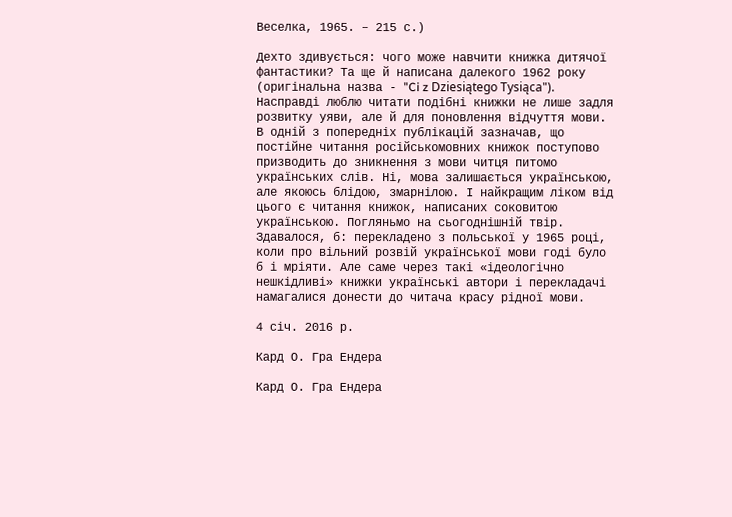Веселка, 1965. – 215 с.)

Дехто здивується: чого може навчити книжка дитячої фантастики? Та ще й написана далекого 1962 року (оригінальна назва - "Ci z Dziesiątego Tysiąca"). Насправді люблю читати подібні книжки не лише задля розвитку уяви, але й для поновлення відчуття мови. В одній з попередніх публікацій зазначав, що постійне читання російськомовних книжок поступово призводить до зникнення з мови читця питомо українських слів. Ні, мова залишається українською, але якоюсь блідою, змарнілою. І найкращим ліком від цього є читання книжок, написаних соковитою українською. Погляньмо на сьогоднішній твір. Здавалося, б: перекладено з польської у 1965 році, коли про вільний розвій української мови годі було б і мріяти. Але саме через такі «ідеологічно нешкідливі» книжки українські автори і перекладачі намагалися донести до читача красу рідної мови.

4 січ. 2016 р.

Кард О. Гра Ендера

Кард О. Гра Ендера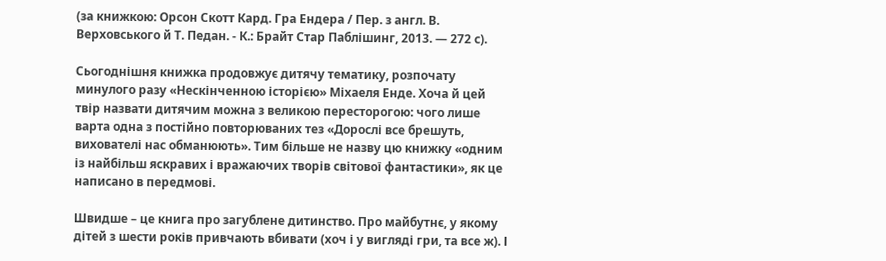(за книжкою: Орсон Скотт Кард. Гра Ендера / Пер. з англ. В. Верховського й Т. Педан. - К.: Брайт Стар Паблішинг, 2013. — 272 с).

Сьогоднішня книжка продовжує дитячу тематику, розпочату минулого разу «Нескінченною історією» Міхаеля Енде. Хоча й цей твір назвати дитячим можна з великою пересторогою: чого лише варта одна з постійно повторюваних тез «Дорослі все брешуть, вихователі нас обманюють». Тим більше не назву цю книжку «одним із найбільш яскравих і вражаючих творів світової фантастики», як це написано в передмові.

Швидше – це книга про загублене дитинство. Про майбутнє, у якому дітей з шести років привчають вбивати (хоч і у вигляді гри, та все ж). І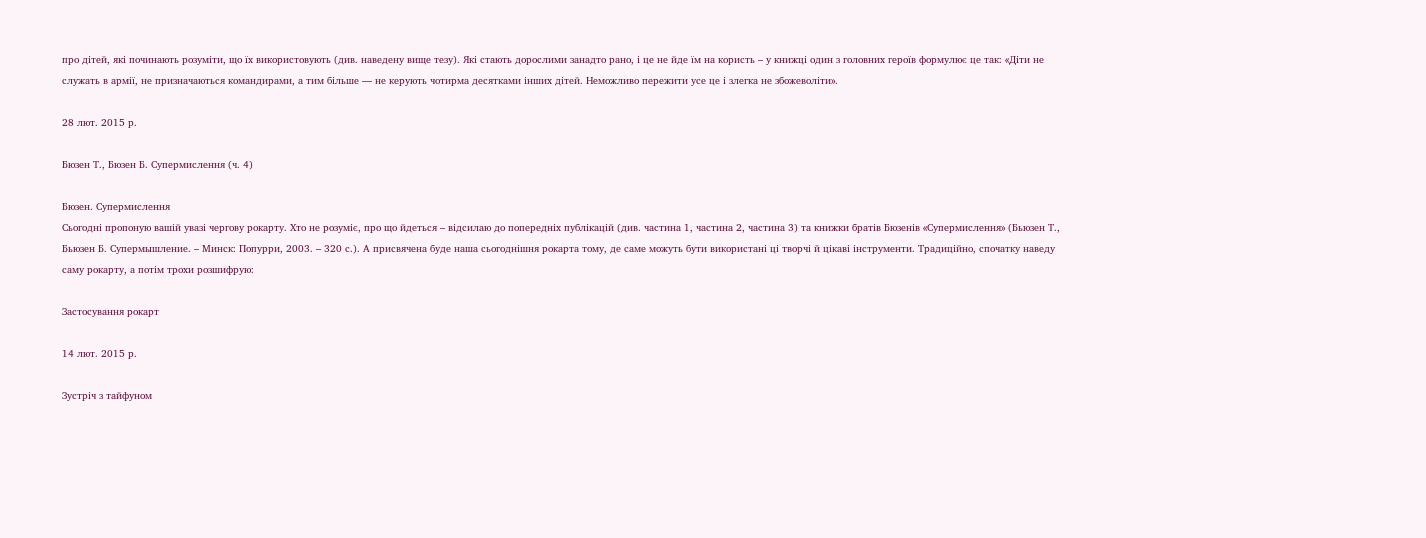про дітей, які починають розуміти, що їх використовують (див. наведену вище тезу). Які стають дорослими занадто рано, і це не йде їм на користь – у книжці один з головних героїв формулює це так: «Діти не служать в армії, не призначаються командирами, а тим більше — не керують чотирма десятками інших дітей. Неможливо пережити усе це і злегка не збожеволіти».

28 лют. 2015 р.

Бюзен Т., Бюзен Б. Супермислення (ч. 4)

Бюзен. Супермислення
Сьогодні пропоную вашій увазі чергову рокарту. Хто не розуміє, про що йдеться – відсилаю до попередніх публікацій (див. частина 1, частина 2, частина 3) та книжки братів Бюзенів «Супермислення» (Бьюзен Т., Бьюзен Б. Супермышление. – Минск: Попурри, 2003. – 320 с.). А присвячена буде наша сьогоднішня рокарта тому, де саме можуть бути використані ці творчі й цікаві інструменти. Традиційно, спочатку наведу саму рокарту, а потім трохи розшифрую:

Застосування рокарт

14 лют. 2015 р.

Зустріч з тайфуном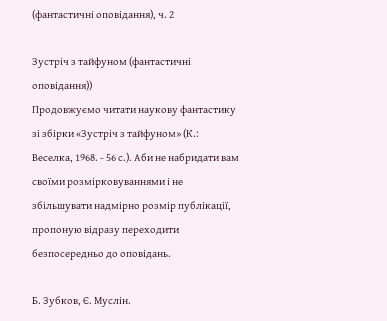(фантастичні оповідання), ч. 2

Зустріч з тайфуном (фантастичні оповідання))
Продовжуємо читати наукову фантастику зі збірки «Зустріч з тайфуном» (К.: Веселка, 1968. - 56 с.). Аби не набридати вам своїми розмірковуваннями і не збільшувати надмірно розмір публікації, пропоную відразу переходити безпосередньо до оповідань.

Б. Зубков, Є. Муслін.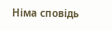Німа сповідь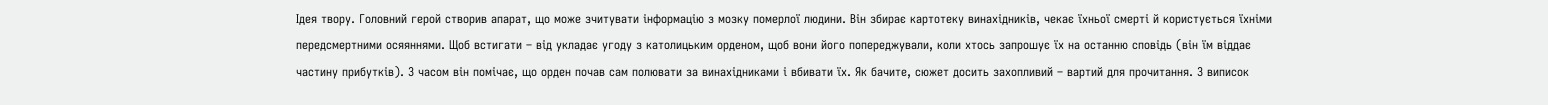Ідея твору. Головний герой створив апарат, що може зчитувати інформацію з мозку померлої людини. Він збирає картотеку винахідників, чекає їхньої смерті й користується їхніми передсмертними осяяннями. Щоб встигати – від укладає угоду з католицьким орденом, щоб вони його попереджували, коли хтось запрошує їх на останню сповідь (він їм віддає частину прибутків). З часом він помічає, що орден почав сам полювати за винахідниками і вбивати їх. Як бачите, сюжет досить захопливий – вартий для прочитання. З виписок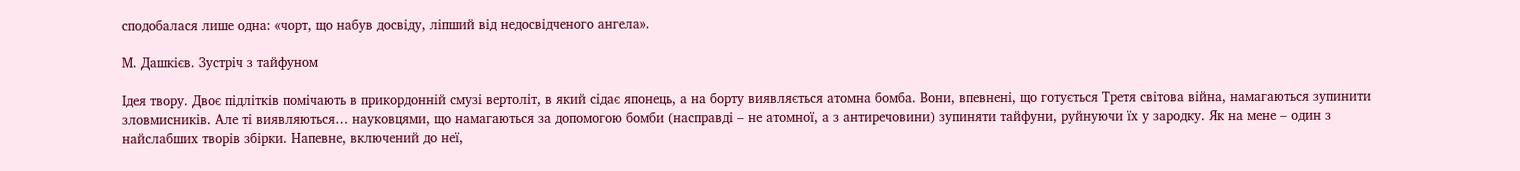сподобалася лише одна: «чорт, що набув досвіду, ліпший від недосвідченого ангела».

М. Дашкієв. Зустріч з тайфуном

Ідея твору. Двоє підлітків помічають в прикордонній смузі вертоліт, в який сідає японець, а на борту виявляється атомна бомба. Вони, впевнені, що готується Третя світова війна, намагаються зупинити зловмисників. Але ті виявляються… науковцями, що намагаються за допомогою бомби (насправді – не атомної, а з антиречовини) зупиняти тайфуни, руйнуючи їх у зародку. Як на мене – один з найслабших творів збірки. Напевне, включений до неї,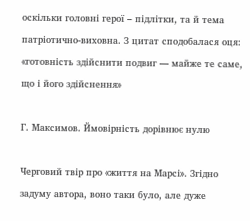оскільки головні герої – підлітки, та й тема патріотично-виховна. З цитат сподобалася оця: «готовність здійснити подвиг — майже те саме, що і його здійснення»

Г. Максимов. Ймовірність дорівнює нулю

Черговий твір про «життя на Марсі». Згідно задуму автора, воно таки було, але дуже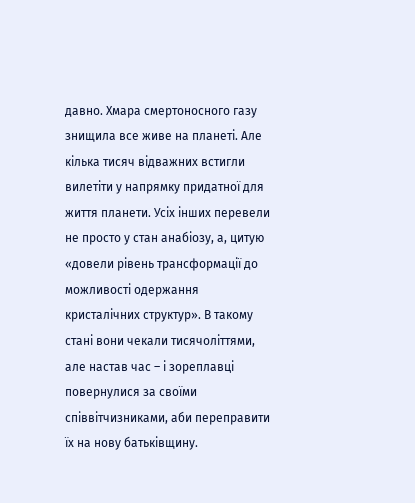давно. Хмара смертоносного газу знищила все живе на планеті. Але кілька тисяч відважних встигли вилетіти у напрямку придатної для життя планети. Усіх інших перевели не просто у стан анабіозу, а, цитую «довели рівень трансформації до можливості одержання кристалічних структур». В такому стані вони чекали тисячоліттями, але настав час – і зореплавці повернулися за своїми співвітчизниками, аби переправити їх на нову батьківщину.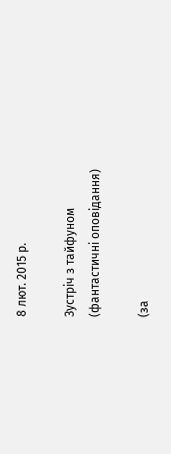8 лют. 2015 р.

Зустріч з тайфуном (фантастичні оповідання)

(за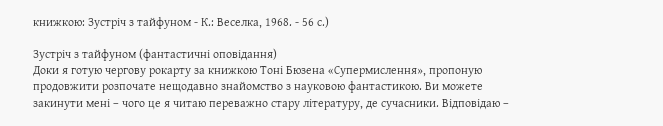книжкою: Зустріч з тайфуном - К.: Веселка, 1968. - 56 с.)

Зустріч з тайфуном (фантастичні оповідання)
Доки я готую чергову рокарту за книжкою Тоні Бюзена «Супермислення», пропоную продовжити розпочате нещодавно знайомство з науковою фантастикою. Ви можете закинути мені – чого це я читаю переважно стару літературу, де сучасники. Відповідаю –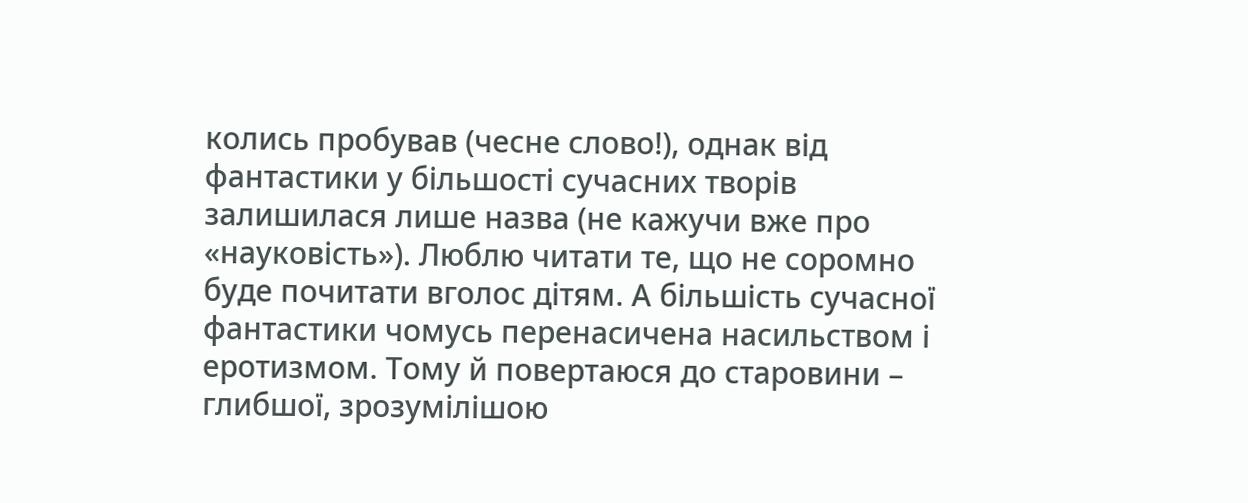колись пробував (чесне слово!), однак від фантастики у більшості сучасних творів залишилася лише назва (не кажучи вже про «науковість»). Люблю читати те, що не соромно буде почитати вголос дітям. А більшість сучасної фантастики чомусь перенасичена насильством і еротизмом. Тому й повертаюся до старовини – глибшої, зрозумілішою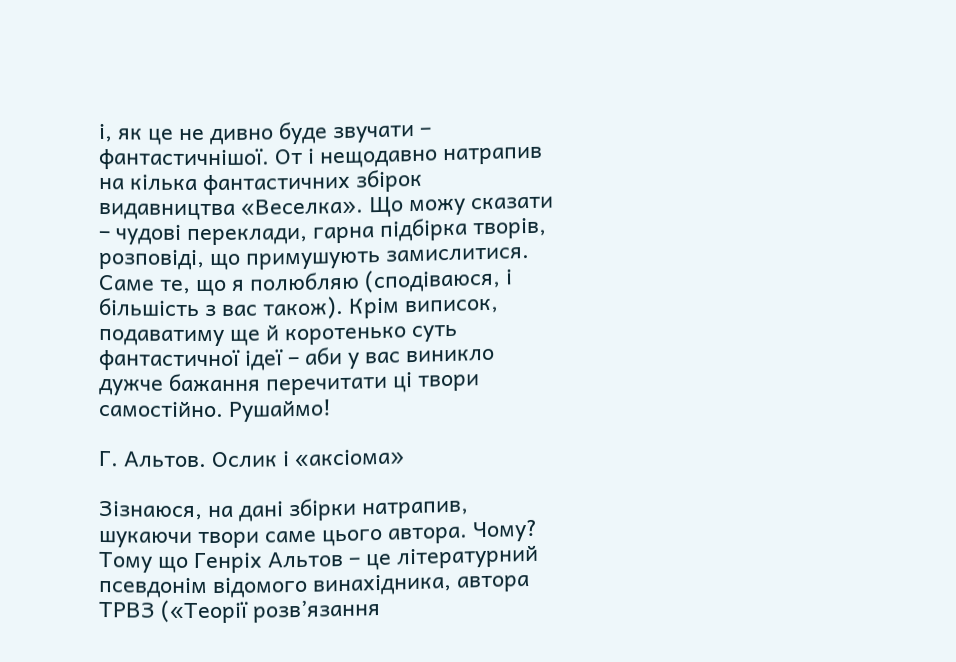і, як це не дивно буде звучати – фантастичнішої. От і нещодавно натрапив на кілька фантастичних збірок видавництва «Веселка». Що можу сказати – чудові переклади, гарна підбірка творів, розповіді, що примушують замислитися. Саме те, що я полюбляю (сподіваюся, і більшість з вас також). Крім виписок, подаватиму ще й коротенько суть фантастичної ідеї – аби у вас виникло дужче бажання перечитати ці твори самостійно. Рушаймо!

Г. Альтов. Ослик і «аксіома»

Зізнаюся, на дані збірки натрапив, шукаючи твори саме цього автора. Чому? Тому що Генріх Альтов – це літературний псевдонім відомого винахідника, автора ТРВЗ («Теорії розв’язання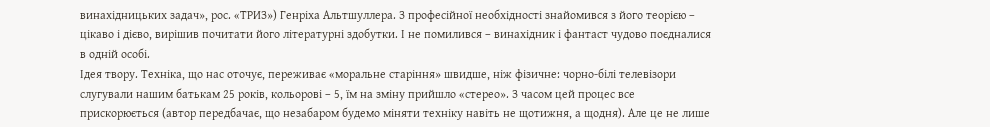винахідницьких задач», рос. «ТРИЗ») Генріха Альтшуллера. З професійної необхідності знайомився з його теорією – цікаво і дієво, вирішив почитати його літературні здобутки. І не помилився – винахідник і фантаст чудово поєдналися в одній особі.
Ідея твору. Техніка, що нас оточує, переживає «моральне старіння» швидше, ніж фізичне: чорно-білі телевізори слугували нашим батькам 25 років, кольорові – 5, їм на зміну прийшло «стерео». З часом цей процес все прискорюється (автор передбачає, що незабаром будемо міняти техніку навіть не щотижня, а щодня). Але це не лише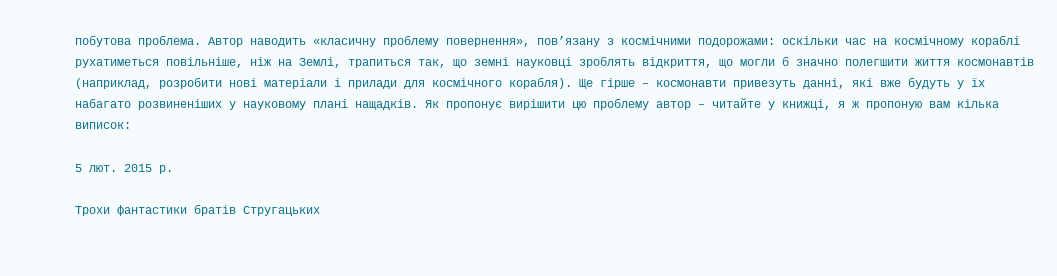побутова проблема. Автор наводить «класичну проблему повернення», пов’язану з космічними подорожами: оскільки час на космічному кораблі рухатиметься повільніше, ніж на Землі, трапиться так, що земні науковці зроблять відкриття, що могли б значно полегшити життя космонавтів (наприклад, розробити нові матеріали і прилади для космічного корабля). Ще гірше – космонавти привезуть данні, які вже будуть у їх набагато розвиненіших у науковому плані нащадків. Як пропонує вирішити цю проблему автор – читайте у книжці, я ж пропоную вам кілька виписок:

5 лют. 2015 р.

Трохи фантастики братів Стругацьких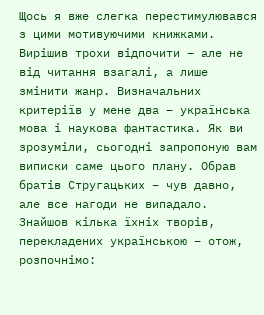Щось я вже слегка перестимулювався з цими мотивуючими книжками. Вирішив трохи відпочити – але не від читання взагалі, а лише змінити жанр. Визначальних критеріїв у мене два – українська мова і наукова фантастика. Як ви зрозуміли, сьогодні запропоную вам виписки саме цього плану. Обрав братів Стругацьких – чув давно, але все нагоди не випадало. Знайшов кілька їхніх творів, перекладених українською – отож, розпочнімо: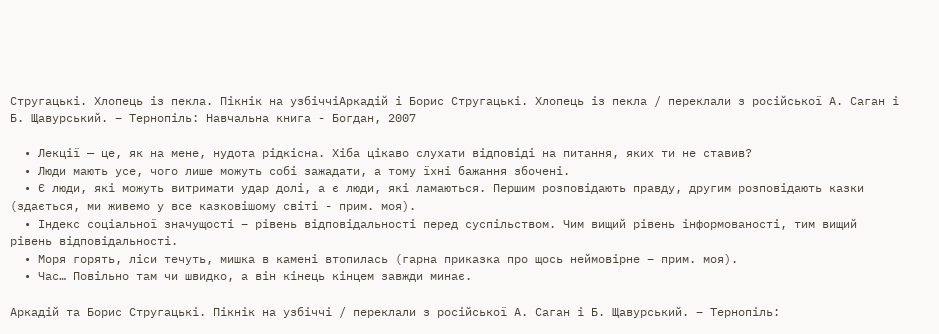Стругацькі. Хлопець із пекла. Пікнік на узбіччіАркадій і Борис Стругацькі. Хлопець із пекла / переклали з російської А. Саган і Б. Щавурський. – Тернопіль: Навчальна книга - Богдан, 2007

  • Лекції — це, як на мене, нудота рідкісна. Хіба цікаво слухати відповіді на питання, яких ти не ставив?
  • Люди мають усе, чого лише можуть собі зажадати, а тому їхні бажання збочені.
  • Є люди, які можуть витримати удар долі, а є люди, які ламаються. Першим розповідають правду, другим розповідають казки (здається, ми живемо у все казковішому світі - прим. моя).
  • Індекс соціальної значущості – рівень відповідальності перед суспільством. Чим вищий рівень інформованості, тим вищий рівень відповідальності.
  • Моря горять, ліси течуть, мишка в камені втопилась (гарна приказка про щось неймовірне – прим. моя).
  • Час… Повільно там чи швидко, а він кінець кінцем завжди минає.

Аркадій та Борис Стругацькі. Пікнік на узбіччі / переклали з російської А. Саган і Б. Щавурський. – Тернопіль: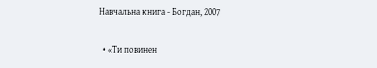Навчальна книга - Богдан, 2007

  • «Ти повинен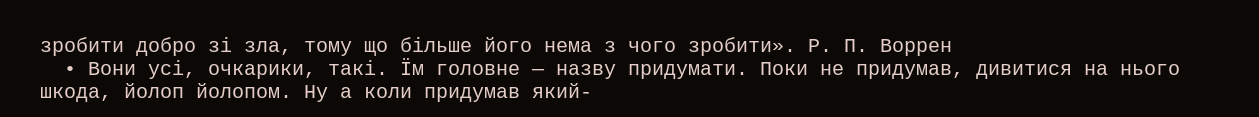зробити добро зі зла, тому що більше його нема з чого зробити». Р. П. Воррен
  • Вони усі, очкарики, такі. Їм головне — назву придумати. Поки не придумав, дивитися на нього шкода, йолоп йолопом. Ну а коли придумав який-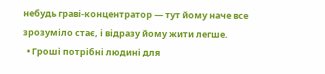небудь граві-концентратор — тут йому наче все зрозуміло стає, і відразу йому жити легше.
  • Гроші потрібні людині для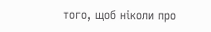того, щоб ніколи про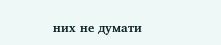них не думати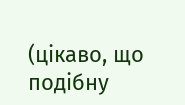(цікаво, що подібну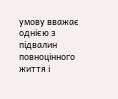умову вважає однією з підвалин повноцінного життя і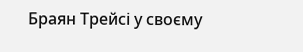Браян Трейсі у своєму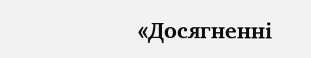«Досягненні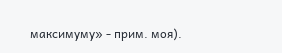максимуму» - прим. моя).